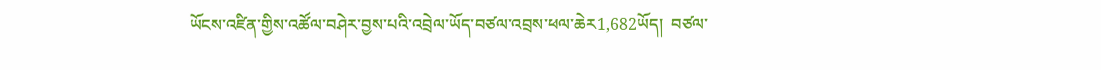ཡོངས་འཛིན་གྱིས་འཚོལ་བཤེར་བྱས་པའི་འབྲེལ་ཡོད་བཙལ་འབྲས་ཕལ་ཆེར1,682ཡོད།  བཙལ་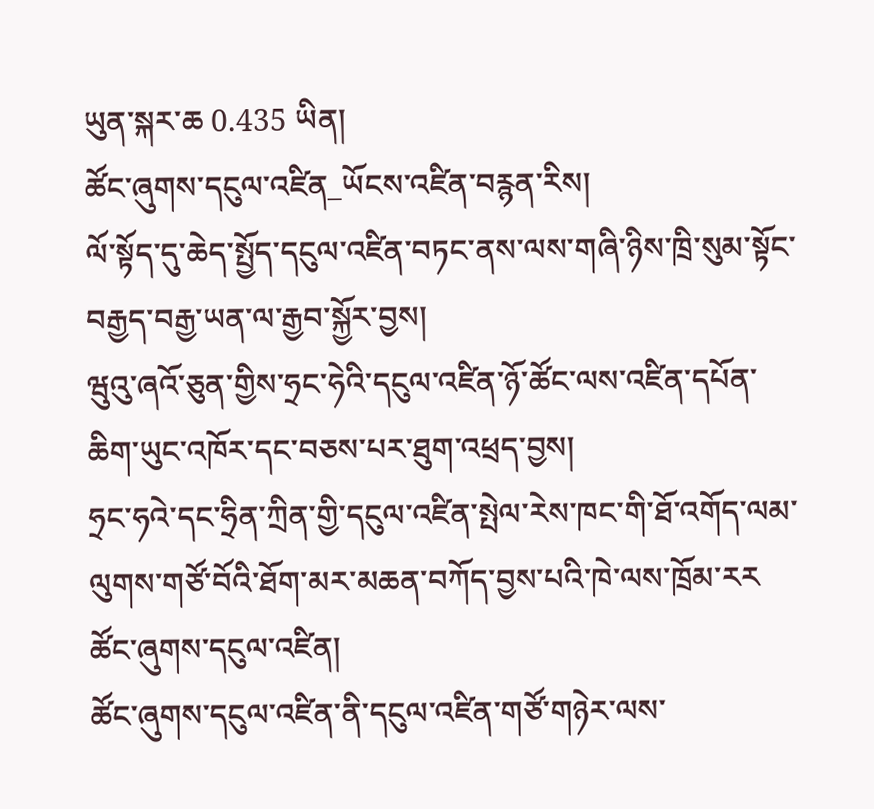ཡུན་སྐར་ཆ 0.435 ཡིན།
ཚོང་ཞུགས་དངུལ་འཛིན_ཡོངས་འཛིན་བརྙན་རིས།
ལོ་སྟོད་དུ་ཆེད་སྤྱོད་དངུལ་འཛིན་བཏང་ནས་ལས་གཞི་ཉིས་ཁྲི་སུམ་སྟོང་བརྒྱད་བརྒྱ་ཡན་ལ་རྒྱབ་སྐྱོར་བྱས།
ཝུའུ་ཞའོ་ཅུན་གྱིས་ཧྲང་ཧེའི་དངུལ་འཛིན་ཉོ་ཚོང་ལས་འཛིན་དཔོན་ཆིག་ཡུང་འཁོར་དང་བཅས་པར་ཐུག་འཕྲད་བྱས།
ཧྲང་ཧའེ་དང་ཧྲིན་ཀྲིན་གྱི་དངུལ་འཛིན་སྤེལ་རེས་ཁང་གི་ཐོ་འགོད་ལམ་ལུགས་གཙོ་བོའི་ཐོག་མར་མཆན་བཀོད་བྱས་པའི་ཁེ་ལས་ཁྲོམ་རར
ཚོང་ཞུགས་དངུལ་འཛིན།
ཚོང་ཞུགས་དངུལ་འཛིན་ནི་དངུལ་འཛིན་གཙོ་གཉེར་ལས་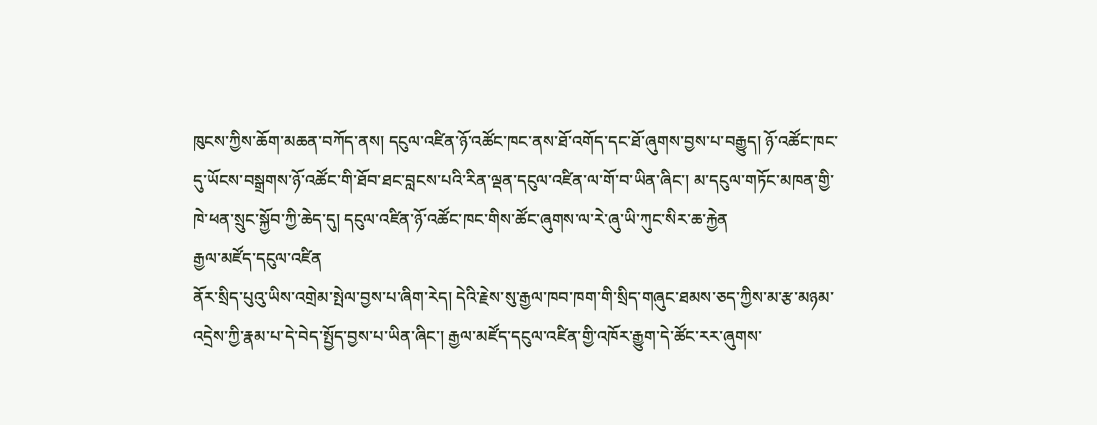ཁུངས་ཀྱིས་ཆོག་མཆན་བཀོད་ནས། དངུལ་འཛིན་ཉོ་འཚོང་ཁང་ནས་ཐོ་འགོད་དང་ཐོ་ཞུགས་བྱས་པ་བརྒྱུད། ཉོ་འཚོང་ཁང་དུ་ཡོངས་བསྒྲགས་ཉོ་འཚོང་གི་ཐོབ་ཐང་བླངས་པའི་རིན་ལྡན་དངུལ་འཛིན་ལ་གོ་བ་ཡིན་ཞིང་། མ་དངུལ་གཏོང་མཁན་གྱི་ཁེ་ཕན་སྲུང་སྐྱོབ་ཀྱི་ཆེད་དུ། དངུལ་འཛིན་ཉོ་འཚོང་ཁང་གིས་ཚོང་ཞུགས་ལ་རེ་ཞུ་ཡི་ཀུང་སིར་ཆ་རྐྱེན
རྒྱལ་མཛོད་དངུལ་འཛིན
ནོར་སྲིད་པུའུ་ཡིས་འགྲེམ་སྤེལ་བྱས་པ་ཞིག་རེད། དེའི་རྗེས་སུ་རྒྱལ་ཁབ་ཁག་གི་སྲིད་གཞུང་ཐམས་ཅད་ཀྱིས་མ་རྩ་མཉམ་འདྲེས་ཀྱི་རྣམ་པ་དེ་བེད་སྤྱོད་བྱས་པ་ཡིན་ཞིང་། རྒྱལ་མཛོད་དངུལ་འཛིན་གྱི་འཁོར་རྒྱུག་དེ་ཚོང་རར་ཞུགས་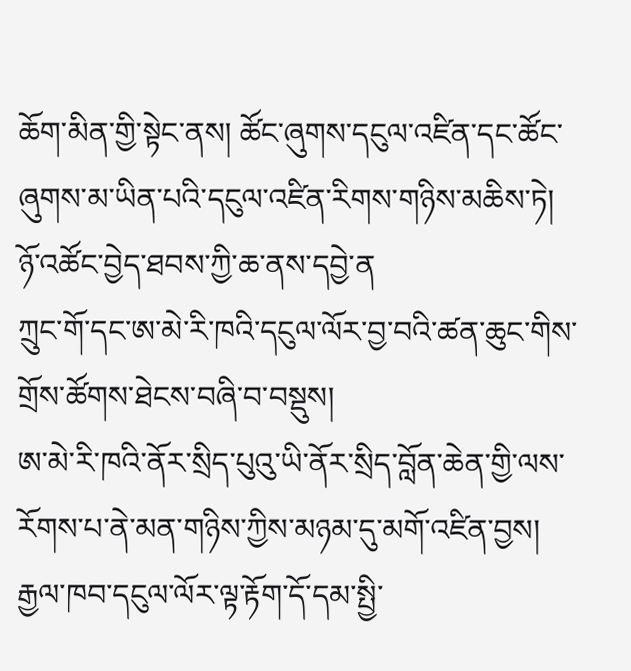ཆོག་མིན་གྱི་སྟེང་ནས། ཚོང་ཞུགས་དངུལ་འཛིན་དང་ཚོང་ཞུགས་མ་ཡིན་པའི་དངུལ་འཛིན་རིགས་གཉིས་མཆིས་ཏེ། ཉོ་འཚོང་བྱེད་ཐབས་ཀྱི་ཆ་ནས་དབྱེ་ན
ཀྲུང་གོ་དང་ཨ་མེ་རི་ཁའི་དངུལ་ལོར་བྱ་བའི་ཚན་ཆུང་གིས་གྲོས་ཚོགས་ཐེངས་བཞི་བ་བསྡུས།
ཨ་མེ་རི་ཁའི་ནོར་སྲིད་པུའུ་ཡི་ནོར་སྲིད་བློན་ཆེན་གྱི་ལས་རོགས་པ་ནེ་མན་གཉིས་ཀྱིས་མཉམ་དུ་མགོ་འཛིན་བྱས། རྒྱལ་ཁབ་དངུལ་ལོར་ལྟ་རྟོག་དོ་དམ་སྤྱི་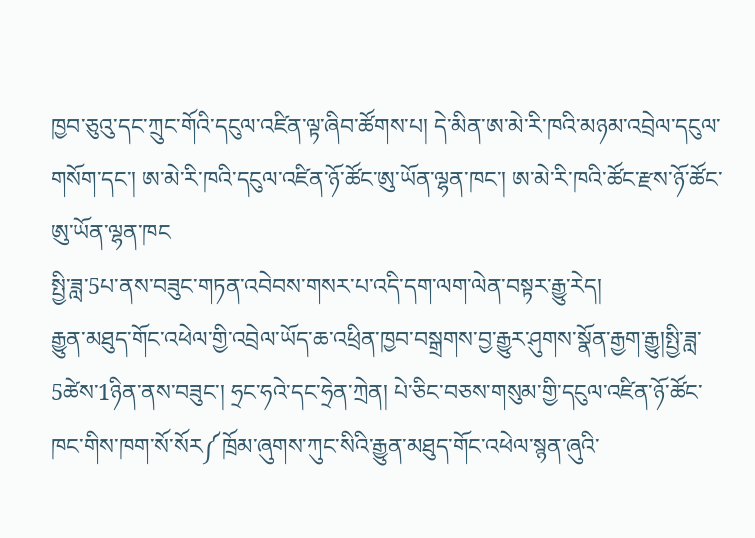ཁྱབ་ཅུའུ་དང་ཀྲུང་གོའི་དངུལ་འཛིན་ལྟ་ཞིབ་ཚོགས་པ། དེ་མིན་ཨ་མེ་རི་ཁའི་མཉམ་འབྲེལ་དངུལ་གསོག་དང་། ཨ་མེ་རི་ཁའི་དངུལ་འཛིན་ཉོ་ཚོང་ཨུ་ཡོན་ལྷན་ཁང་། ཨ་མེ་རི་ཁའི་ཚོང་རྫས་ཉོ་ཚོང་ཨུ་ཡོན་ལྷན་ཁང
སྤྱི་ཟླ་5པ་ནས་བཟུང་གཏན་འབེབས་གསར་པ་འདི་དག་ལག་ལེན་བསྟར་རྒྱུ་རེད།
རྒྱུན་མཐུད་གོང་འཕེལ་གྱི་འབྲེལ་ཡོད་ཆ་འཕྲིན་ཁྱབ་བསྒྲགས་བྱ་རྒྱུར་ཤུགས་སྣོན་རྒྱག་རྒྱུ།སྤྱི་ཟླ་5ཚེས་1ཉིན་ནས་བཟུང་། ཧྲང་ཧའེ་དང་ཧྲེན་ཀྲེན། པེ་ཅིང་བཅས་གསུམ་གྱི་དངུལ་འཛིན་ཉོ་ཚོང་ཁང་གིས་ཁག་སོ་སོར༼ཁྲོམ་ཞུགས་ཀུང་སིའི་རྒྱུན་མཐུད་གོང་འཕེལ་སྙན་ཞུའི་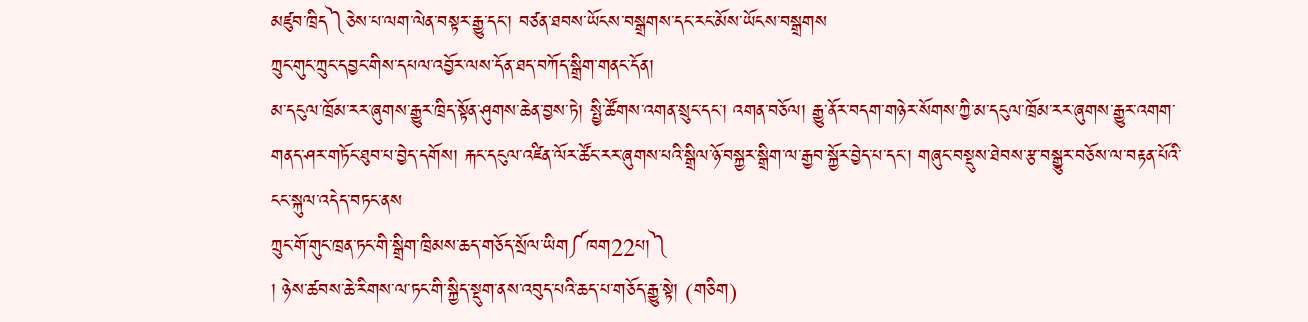མཛུབ་ཁྲིད༽ཅེས་པ་ལག་ལེན་བསྟར་རྒྱུ་དང་། བཙན་ཐབས་ཡོངས་བསྒྲགས་དང་རང་མོས་ཡོངས་བསྒྲགས
ཀྲུང་གུང་ཀྲུང་དབྱང་གིས་དཔལ་འབྱོར་ལས་དོན་ཐད་བཀོད་སྒྲིག་གནང་དོན།
མ་དངུལ་ཁྲོམ་རར་ཞུགས་རྒྱུར་ཁྲིད་སྟོན་ཤུགས་ཆེན་བྱས་ཏེ། སྤྱི་ཚོགས་འགན་སྲུང་དང་། འགན་བཅོལ། རྒྱུ་ནོར་བདག་གཉེར་སོགས་ཀྱི་མ་དངུལ་ཁྲོམ་རར་ཞུགས་རྒྱུར་འགག་གནད་ཤར་གཏོང་ཐུབ་པ་བྱེད་དགོས། རྐང་དངུལ་འཛིན་ལོར་ཚོང་རར་ཞུགས་པའི་སྒྲིལ་ཉོ་བསྐྱར་སྒྲིག་ལ་རྒྱབ་སྐྱོར་བྱེད་པ་དང་། གཞུང་བསྡུས་ཐེབས་རྩ་བསྒྱུར་བཅོས་ལ་བརྟན་པོའི་ངང་སྐུལ་འདེད་བཏང་ནས
ཀྲུང་གོ་གུང་ཁྲན་ཏང་གི་སྒྲིག་ཁྲིམས་ཆད་གཅོད་སྲོལ་ཡིག༼ཁག22པ།༽
། ཉེས་ཚབས་ཆེ་རིགས་ལ་ཏང་གི་སྐྱིད་སྡུག་ནས་འབུད་པའི་ཆད་པ་གཅོད་རྒྱུ་སྟེ། (གཅིག)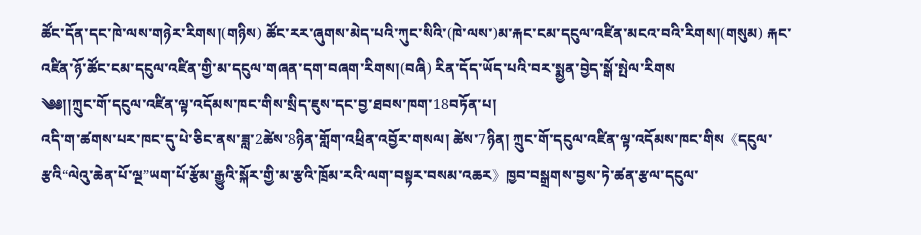ཚོང་དོན་དང་ཁེ་ལས་གཉེར་རིགས།(གཉིས) ཚོང་རར་ཞུགས་མེད་པའི་ཀུང་སིའི་(ཁེ་ལས་)མ་རྐང་ངམ་དངུལ་འཛིན་མངའ་བའི་རིགས།(གསུམ) རྐང་འཛིན་ཉོ་ཚོང་ངམ་དངུལ་འཛིན་གྱི་མ་དངུལ་གཞན་དག་བཞག་རིགས།(བཞི) རིན་དོད་ཡོད་པའི་བར་སྨྱན་བྱེད་སྒོ་སྤེལ་རིགས
༄༅།།ཀྲུང་གོ་དངུལ་འཛིན་ལྟ་འདོམས་ཁང་གིས་སྲིད་ཇུས་དང་བྱ་ཐབས་ཁག་18བཏོན་པ།
འདི་ག་ཚགས་པར་ཁང་དུ་པེ་ཅིང་ནས་ཟླ་2ཚེས་8ཉིན་གློག་འཕྲིན་འབྱོར་གསལ། ཚེས་7ཉིན། ཀྲུང་གོ་དངུལ་འཛིན་ལྟ་འདོམས་ཁང་གིས《དངུལ་རྩའི“ལེའུ་ཆེན་པོ་ལྔ”ཡག་པོ་རྩོམ་རྒྱུའི་སྐོར་གྱི་མ་རྩའི་ཁྲོམ་རའི་ལག་བསྟར་བསམ་འཆར》ཁྱབ་བསྒྲགས་བྱས་ཏེ་ཚན་རྩལ་དངུལ་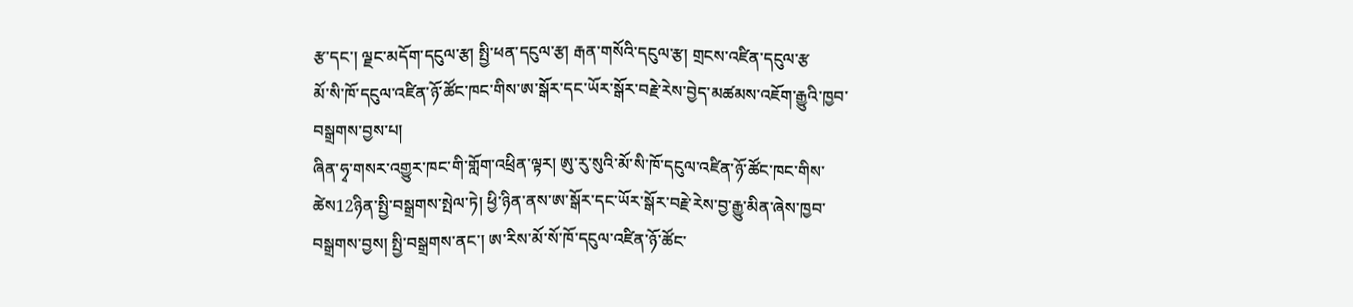རྩ་དང་། ལྗང་མདོག་དངུལ་རྩ། སྤྱི་ཕན་དངུལ་རྩ། རྒན་གསོའི་དངུལ་རྩ། གྲངས་འཛིན་དངུལ་རྩ
མོ་སི་ཁོ་དངུལ་འཛིན་ཉོ་ཚོང་ཁང་གིས་ཨ་སྒོར་དང་ཡོར་སྒོར་བརྗེ་རེས་བྱེད་མཚམས་འཇོག་རྒྱུའི་ཁྱབ་བསྒྲགས་བྱས་པ།
ཞིན་ཧྭ་གསར་འགྱུར་ཁང་གི་གློག་འཕྲིན་ལྟར། ཨུ་རུ་སུའི་མོ་སི་ཁོ་དངུལ་འཛིན་ཉོ་ཚོང་ཁང་གིས་ཚེས12ཉིན་སྤྱི་བསྒྲགས་སྤེལ་ཏེ། ཕྱི་ཉིན་ནས་ཨ་སྒོར་དང་ཡོར་སྒོར་བརྗེ་རེས་བྱ་རྒྱུ་མིན་ཞེས་ཁྱབ་བསྒྲགས་བྱས། སྤྱི་བསྒྲགས་ནང་། ཨ་རིས་མོ་སོ་ཁོ་དངུལ་འཛིན་ཉོ་ཚོང་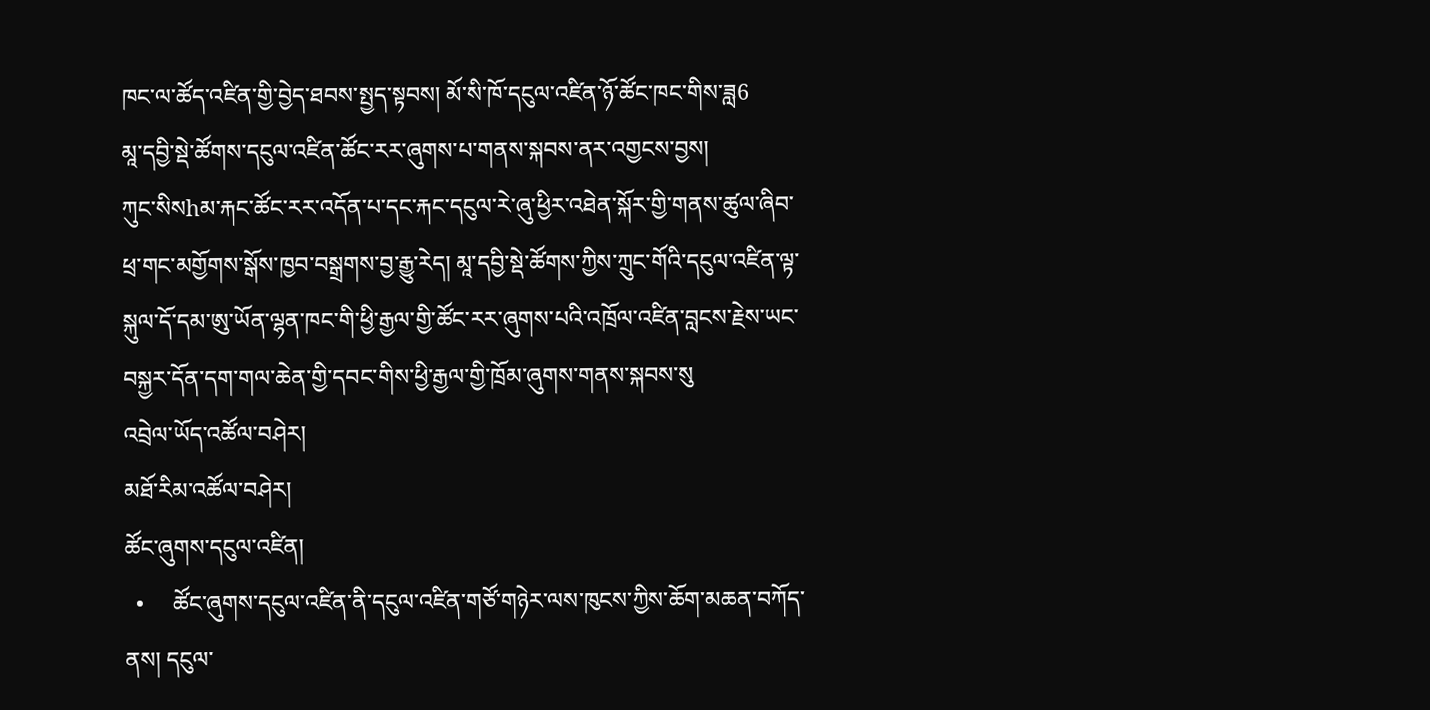ཁང་ལ་ཚོད་འཛིན་གྱི་བྱེད་ཐབས་སྤྱད་སྟབས། མོ་སི་ཁོ་དངུལ་འཛིན་ཉོ་ཚོང་ཁང་གིས་ཟླ6
མཱ་དབྱི་སྡེ་ཚོགས་དངུལ་འཛིན་ཚོང་རར་ཞུགས་པ་གནས་སྐབས་ནར་འགྱངས་བྱས།
ཀུང་སིསhམ་རྐང་ཚོང་རར་འདོན་པ་དང་རྐང་དངུལ་རེ་ཞུ་ཕྱིར་འཐེན་སྐོར་གྱི་གནས་ཚུལ་ཞིབ་ཕྲ་གང་མགྱོགས་སྒོས་ཁྱབ་བསྒྲགས་བྱ་རྒྱུ་རེད། མཱ་དབྱི་སྡེ་ཚོགས་ཀྱིས་ཀྲུང་གོའི་དངུལ་འཛིན་ལྟ་སྐུལ་དོ་དམ་ཨུ་ཡོན་ལྷན་ཁང་གི་ཕྱི་རྒྱལ་གྱི་ཚོང་རར་ཞུགས་པའི་འཁྲོལ་འཛིན་བླངས་རྗེས་ཡང་བསྐྱར་དོན་དག་གལ་ཆེན་གྱི་དབང་གིས་ཕྱི་རྒྱལ་གྱི་ཁྲོམ་ཞུགས་གནས་སྐབས་སུ
འབྲེལ་ཡོད་འཚོལ་བཤེར།
མཐོ་རིམ་འཚོལ་བཤེར།
ཚོང་ཞུགས་དངུལ་འཛིན།
  •     ཚོང་ཞུགས་དངུལ་འཛིན་ནི་དངུལ་འཛིན་གཙོ་གཉེར་ལས་ཁུངས་ཀྱིས་ཆོག་མཆན་བཀོད་ནས། དངུལ་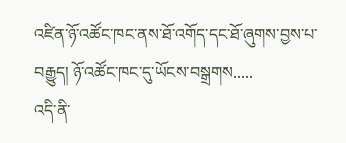འཛིན་ཉོ་འཚོང་ཁང་ནས་ཐོ་འགོད་དང་ཐོ་ཞུགས་བྱས་པ་བརྒྱུད། ཉོ་འཚོང་ཁང་དུ་ཡོངས་བསྒྲགས.....
འདི་ནི་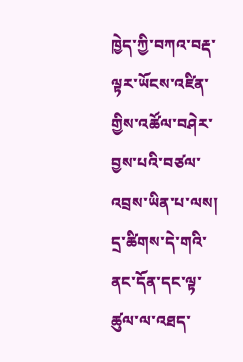ཁྱེད་ཀྱི་བཀའ་བརྡ་ལྟར་ཡོངས་འཛིན་གྱིས་འཚོལ་བཤེར་བྱས་པའི་བཙལ་འབྲས་ཡིན་པ་ལས། དྲ་ཚིགས་དེ་གའི་ནང་དོན་དང་ལྟ་ཚུལ་ལ་འཐད་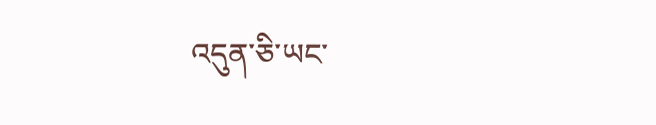འདུན་ཅི་ཡང་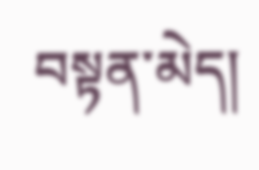བསྟན་མེད།